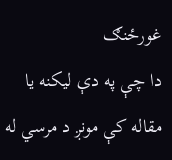غورځنګ
دا چې په دې لیکنه يا مقاله کې مونږ د مرسي له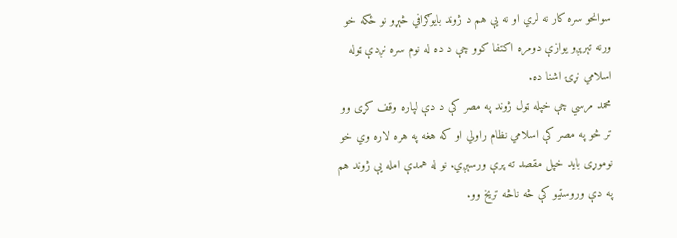سوانحو سره کار نه لري او نه يې هم د ژوند بايوګرافي څېړو نو ځکه خو ورنه تېرېږو يوازې دومره اکتفا کوو چې د ده له نوم سره نږدې ټوله اسلامي نړۍ اشنا ده.
محمد مرسي چې خپله ټول ژوند په مصر کې د دې لپاره وقف کړی وو تر څو په مصر کې اسلامي نظام راولي او که هغه په هره لاره وي خو نوموړی بايد خپل مقصد ته پرې ورسېږي. نو له همدې امله يې ژوند هم په دې وروستيو کې څه ناڅه تريخ وو.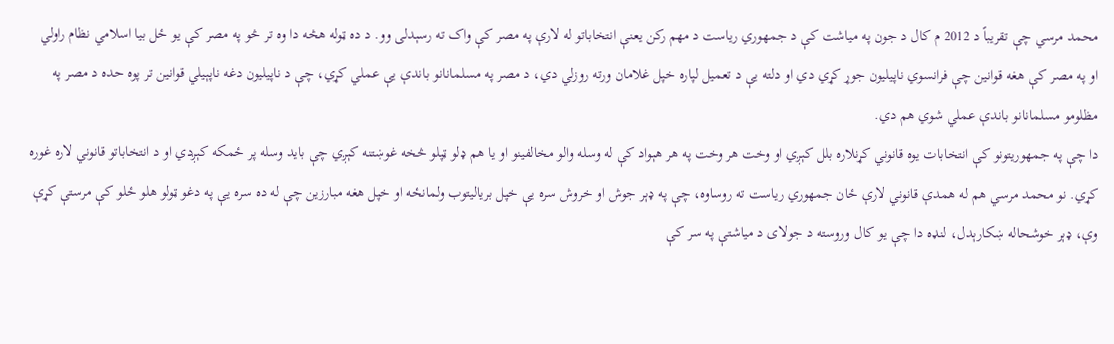محمد مرسي چې تقريباً د 2012 م کال د جون په مياشت کې د جمهوري رياست د مهم رکن يعنې انتخاباتو له لارې په مصر کې واک ته رسېدلی وو. د ده ټوله هڅه دا وه تر څو په مصر کې يو ځل بيا اسلامي نظام راولي او په مصر کې هغه قوانين چې فرانسوي ناپيليون جوړ کړي دي او دلته يې د تعميل لپاره خپل غلامان ورته روزلي دي، د مصر په مسلمانانو باندې يې عملي کړي، چې د ناپيليون دغه ناپېيلي قوانين تر پوه حده د مصر په مظلومو مسلمانانو باندې عملي شوي هم دي.
دا چې په جمهوريتونو کې انتخابات يوه قانوني کړنلاره بلل کېږي او وخت هر وخت په هر هېواد کې له وسله والو مخالفينو او يا هم ډلو ټپلو څخه غوښتنه کېږي چې بايد وسله پر ځمکه کېږدي او د انتخاباتو قانوني لاره غوره کړي. نو محمد مرسي هم له همدې قانوني لارې ځان جمهوري رياست ته روساوه، چې په ډېر جوش او خروش سره يې خپل برياليتوب ولمانځه او خپل هغه مبارزين چې له ده سره يې په دغو ټولو هلو ځلو کې مرستې کړې وې، ډېر خوشحاله ښکارېدل، لنډه دا چې يو کال وروسته د جولای د مياشتې په سر کې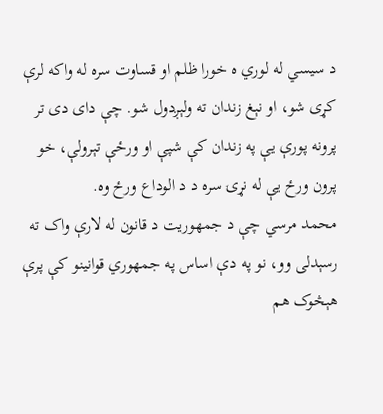د سيسي له لوري ه خورا ظلم او قساوت سره له واکه لرې کړی شو، او نېغ زندان ته ولېږدول شو. چې دای دی تر پرونه پورې يې په زندان کې شپې او ورځې تېرولې، خو پرون ورځ يې له نړۍ سره د د الوداع ورځ وه.
محمد مرسي چې د جمهوريت د قانون له لارې واک ته رسېدلی وو، نو په دې اساس په جمهوري قوانينو کې پرې هېڅوک هم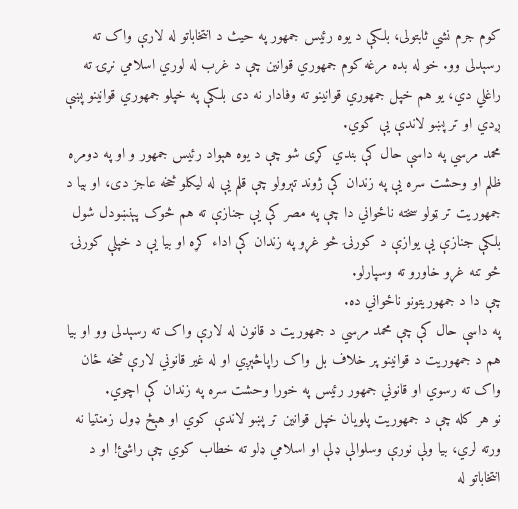کوم جرم نشي ثابتولی، بلکې د يوه رئيس جمهور په حيث د انتخاباتو له لارې واک ته رسېدلی وو. خو له بده مرغه کوم جمهوري قوانين چې د غرب له لوري اسلامي نړۍ ته راغلي دي، يو هم خپل جمهوري قوانينو ته وفادار نه دی بلکې په خپلو جمهوري قوانينو پښې ږدي او تر پښو لاندې يې کوي.
محمد مرسي په داسې حال کې بندي کړی شو چې د يوه هېواد رئيس جمهور و او په دومره ظلم او وحشت سره يې په زندان کې ژوند تېرولو چې قلم يې له ليکلو څخه عاجز دی، او بيا د جمهوريت تر ټولو سخته ناځواني دا چې په مصر کې يې جنازې ته هم څوک پېنښودل شول بلکې جنازې يې يوازې د کورنۍ څو غړو په زندان کې اداء کړه او بیا يې د خپلې کورنۍ څو تنه غړو خاورو ته وسپارلو.
چې دا د جمهوريتونو ناځواني ده.
په داسې حال کې چې محمد مرسي د جمهوريت د قانون له لارې واک ته رسېدلی وو او بيا هم د جمهوريت د قوانينو پر خلاف بل واک راپاڅېږي او له غير قانوني لارې څخه ځان واک ته رسوي او قانوني جمهور رئيس په خورا وحشت سره په زندان کې اچوي.
نو هر کله چې د جمهوريت پلويان خپل قوانين تر پښو لاندې کوي او هېڅ ډول زمنتيا نه ورته لري، بيا ولې نورې وسلوالې ډلې او اسلامي ډلو ته خطاب کوي چې راشئ! او د انتخاباتو له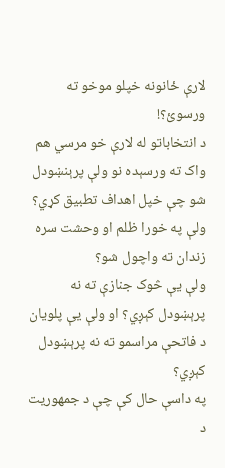لارې ځانونه خپلو موخو ته ورسوئ؟!
د انتخاباتو له لارې خو مرسي هم واک ته ورسېده نو ولې پرېنښودل شو چې خپل اهداف تطبيق کړي؟
ولې په خورا ظلم او وحشت سره زندان ته واچول شو؟
ولې يې څوک جنازې ته نه پرېښودل کېږي؟ او ولې يې پلويان د فاتحې مراسمو ته نه پرېښودل کېږي؟
په داسې حال کې چې د جمهوريت د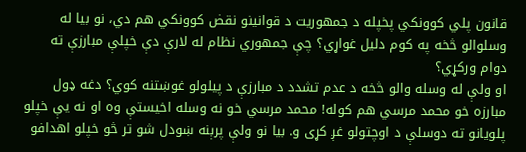قانون پلي کوونکي پخپله د جمهوريت د قوانينو نقض کوونکي هم دي، نو بيا له وسلوالو څخه په کوم دليل غواړي؟ چې جمهوري نظام له لارې دې خپلې مبارزې ته دوام ورکړي؟
او ولې له وسله والو څخه د عدم تشدد د مبارزې د پيلولو غوښتنه کوي؟ دغه ډول مبارزه خو محمد مرسي هم کوله! محمد مرسي خو نه وسله اخيستې وه او نه يې خپلو پلويانو ته دوسلې د اوچتولو غږ کړی و. بيا نو ولې پرېنه ښودل شو تر څو خپلو اهدافو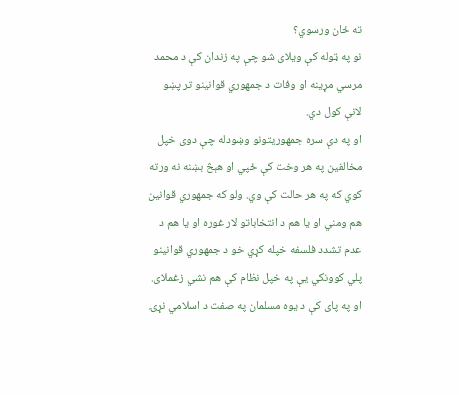ته ځان ورسوي؟
نو په ټوله کې ويلای شو چې په زندان کې د محمد مرسي مړينه او وفات د جمهوري قوانينو تر پښو لانې کول دي.
او په دې سره جمهوريتونو وښودله چې دوی خپل مخالفين په هر وخت کې ځپي او هېڅ بښنه نه ورته کوي که په هر حالت کې وي. ولو که جمهوري قوانين هم ومني او يا هم د انتخاباتو لار غوره او يا هم د عدم تشدد فلسفه خپله کړي خو د جمهوري قوانينو پلي کوونکي يې په خپل نظام کې هم نشي زغملای.
او په پای کې د يوه مسلمان په صفت د اسلامي نړۍ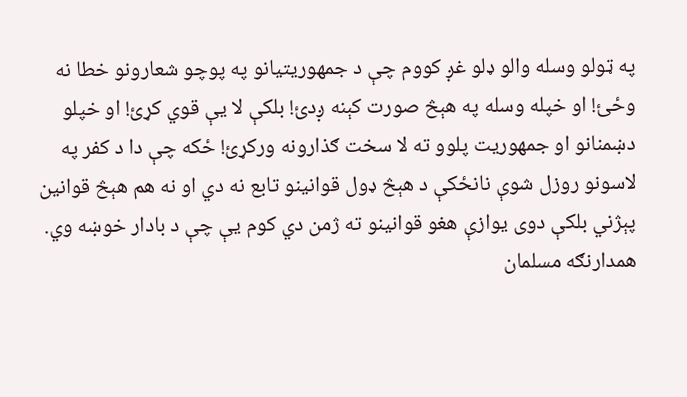په ټولو وسله والو ډلو غږ کووم چې د جمهوريتيانو په پوچو شعارونو خطا نه وځئ! او خپله وسله په هېڅ صورت کېنه ږدئ! بلکې لا يې قوي کړئ! او خپلو دښمنانو او جمهوريت پلوو ته لا سخت ګذارونه ورکړئ! ځکه چې دا د کفر په لاسونو روزل شوې نانځکې د هېڅ ډول قوانينو تابع نه دي او نه هم هېڅ قوانين پېژني بلکې دوی يوازې هغو قوانينو ته ژمن دي کوم يې چې د بادار خوښه وي.
همدارنګه مسلمان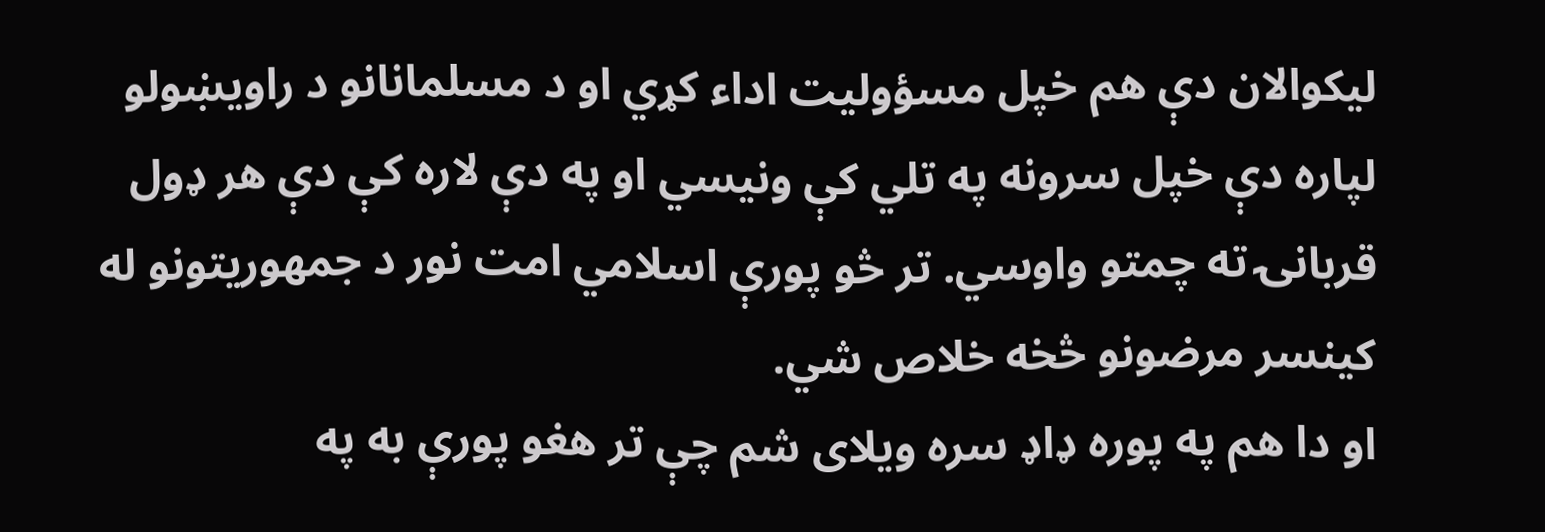ليکوالان دې هم خپل مسؤوليت اداء کړي او د مسلمانانو د راويښولو لپاره دې خپل سرونه په تلي کې ونيسي او په دې لاره کې دې هر ډول قربانۍ ته چمتو واوسي. تر څو پورې اسلامي امت نور د جمهوريتونو له کينسر مرضونو څخه خلاص شي.
او دا هم په پوره ډاډ سره ويلای شم چې تر هغو پورې به په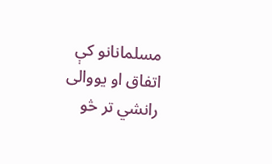مسلمانانو کې اتفاق او يووالی رانشي تر څو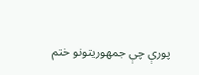پورې چې جمهوريتونو ختم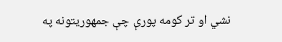نشي او تر کومه پورې چې جمهوريتونه په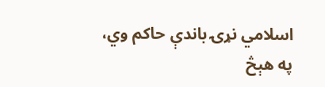اسلامي نړۍ باندې حاکم وي، په هېڅ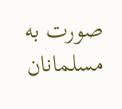صورت به مسلمانان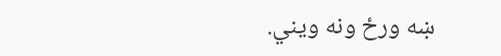ښه ورځ ونه ويني.